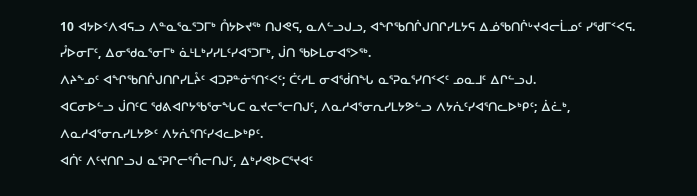10 ᐊᔭᐅᑉᐱᐊᕋᓗ ᐱᓐᓇᕐᓇᕐᑐᒥᒃ ᑍᔭᐅᔪᖅ ᑎᒍᕙᕋ, ᓇᐱᓪᓗᒍᓗ, ᐊᖏᖃᑎᒌᒍᑎᒋᓯᒪᔭᕋ ᐃᓅᖃᑎᒌᒡᔪᐊᓕᒫᓄᑦ ᓯᖁᒥᑉᐸᕋ.
ᓮᐅᓂᒥᑦ, ᐃᓂᖁᓇᕐᓂᒥᒃ ᓈᒻᒪᒃᓯᓯᒪᑦᓯᐊᕐᑐᒥᒃ, ᒎᑎ ᖃᐅᒪᓂᐊᕐᐳᖅ.
ᐱᔨᖕᓄᑦ ᐊᖏᖃᑎᒌᒍᑎᒋᓯᒪᔧᑦ ᐊᑐᕈᓐᓃᕐᑎᑉᐸᑦ; ᑖᑦᓱᒪ ᓂᐊᖂᑎᖓ ᓇᕐᕈᓇᕐᓯᑎᑉᐸᑦ ᓄᓇᒧᑦ ᐃᒋᓪᓗᒍ.
ᐊᑕᓂᐅᓪᓗ ᒎᑎᑦᑕ ᖁᕕᐊᒋᔭᖃᕐᓂᖓᑕ ᓇᔪᓕᕐᓕᑎᒍᑦ, ᐱᓇᓱᐊᕐᓂᕆᓯᒪᔭᕗᓪᓗ ᐱᔭᕇᑦᓯᐊᕐᑎᓚᐅᒃᑭᑦ; ᐄᓛᒃ, ᐱᓇᓱᐊᕐᓂᕆᓯᒪᔭᕗᑦ ᐱᔭᕇᕐᑎᑦᓯᐊᓚᐅᒃᑭᑦ.
ᐊᑏᑦ ᐱᑦᔪᑎᒋᓗᒍ ᓇᕐᕈᒋᓕᕐᑍᓕᑎᒍᑦ, ᐃᒃᓯᕙᐅᑕᕐᔪᐊᑦ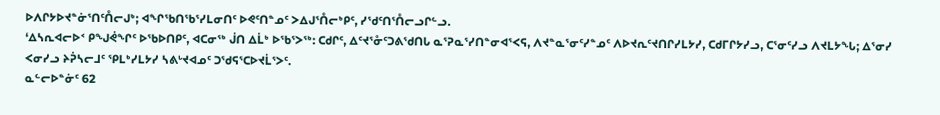ᐅᐱᒋᔭᐅᔪᓐᓃᕐᑎᑦᑍᓕᒍᒃ; ᐊᖏᖃᑎᖃᕐᓯᒪᓂᑎᑦ ᐅᕙᑦᑎᓐᓄᑦ ᐳᐃᒍᕐᑍᓕᒃᑭᑦ, ᓯᖁᑦᑎᕐᑍᓕᓗᒋᓪᓗ.
‘ᐃᓴᕆᐊᓕᐅᑉ ᑭᖑᕚᖏᑦ ᐅᖃᐅᑎᑭᑦ, ᐊᑕᓂᖅ ᒎᑎ ᐃᒫᒃ ᐅᖃᕐᐳᖅ: ᑕᑯᒋᑦ, ᐃᑦᔪᕐᓁᑦᑐᕕᖁᑎᒐ ᓇᕐᕈᓇᕐᓯᑎᓐᓂᐊᕐᐸᕋ, ᐱᔪᓐᓇᕐᓂᑦᓯᓐᓄᑦ ᐱᐅᔪᕆᑦᔪᑎᒋᓯᒪᔭᓯ, ᑕᑯᒥᒋᔭᓯᓗ, ᑕᕐᓂᑦᓯᓗ ᐱᔪᒪᔭᖓ; ᐃᕐᓂᓯ ᐸᓂᓯᓗ ᔨᕉᓴᓕᒧᑦ ᕿᒪᒃᓯᒪᔭᓯ ᓴᕕᒡᔪᐊᓄᑦ ᑐᖁᕋᕐᑕᐅᔪᒫᕐᐳᑦ.
ᓇᓪᓕᐅᓐᓃᑦ 62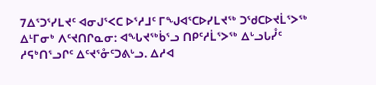7ᐃᕐᑐᕐᓯᒪᔪᑦ ᐊᓂᒍᕐᐸᑕ ᐅᕐᓱᒧᑦ ᒥᖑᐊᕐᑕᐅᓯᒪᔪᖅ ᑐᖁᑕᐅᔪᒫᕐᐳᖅ ᐃᒻᒥᓂᒃ ᐱᑦᔪᑎᒋᓇᓂ: ᐊᖓᔪᖅᑳᕐᓗ ᑎᑭᑦᓱᒫᕐᐳᖅ ᐃᒡᓗᒐᓮᑦ ᓱᕋᒃᑎᕐᓗᒋᑦ ᐃᑦᔪᕐᓁᑦᑐᕕᒡᓗ. ᐃᓱᐊ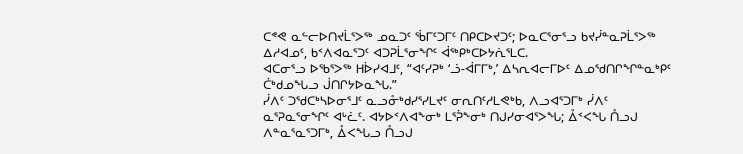ᑕᕝᕙ ᓇᓪᓕᐅᑎᔪᒫᕐᐳᖅ ᓄᓇᑐᑦ ᖄᒥᑦᑐᒥᑦ ᑎᑭᑕᐅᔪᑐᑦ; ᐅᓇᑕᕐᓂᕐᓗ ᑲᔪᓰᓐᓇᕈᒫᕐᐳᖅ ᐃᓱᐊᓄᑦ, ᑲᑉᐱᐊᓇᕐᑐᑦ ᐊᑐᕈᒫᕐᓂᖏᑦ ᐋᖅᑭᒃᑕᐅᔭᕇᕐᒪᑕ.
ᐊᑕᓂᕐᓗ ᐅᖃᕐᐳᖅ ᕼᐆᓯᐊᒧᑦ, “ᐊᑦᓯᕈᒃ ‘ᓘ-ᐋᒥᒥᒃ,’ ᐃᓴᕆᐊᓕᒥᐅᑦ ᐃᓄᖁᑎᒋᖏᓐᓇᒃᑭᑦ ᑖᒃᑯᓄᖓᓗ ᒎᑎᒋᔭᐅᓇᖓ.”
ᓰᐱᑦ ᑐᖁᑕᒃᓴᐅᓂᕐᒧᑦ ᓇᓗᓁᒃᑯᓯᕐᓯᒪᔪᑦ ᓂᕆᑎᑦᓱᒪᕙᒃᑲ, ᐱᓗᐊᕐᑐᒥᒃ ᓰᐱᑦ ᓇᕐᕈᓇᕐᓂᖏᑦ ᐊᒡᓛᑦ. ᐊᔭᐅᑉᐱᐊᖕᓂᒃ ᒪᕐᕉᖕᓂᒃ ᑎᒍᓯᓂᐊᕐᐳᖓ; ᐂᑉᐸᖓ ᑍᓗᒍ ᐱᓐᓇᕐᓇᕐᑐᒥᒃ, ᐂᐸᖓᓗ ᑍᓗᒍ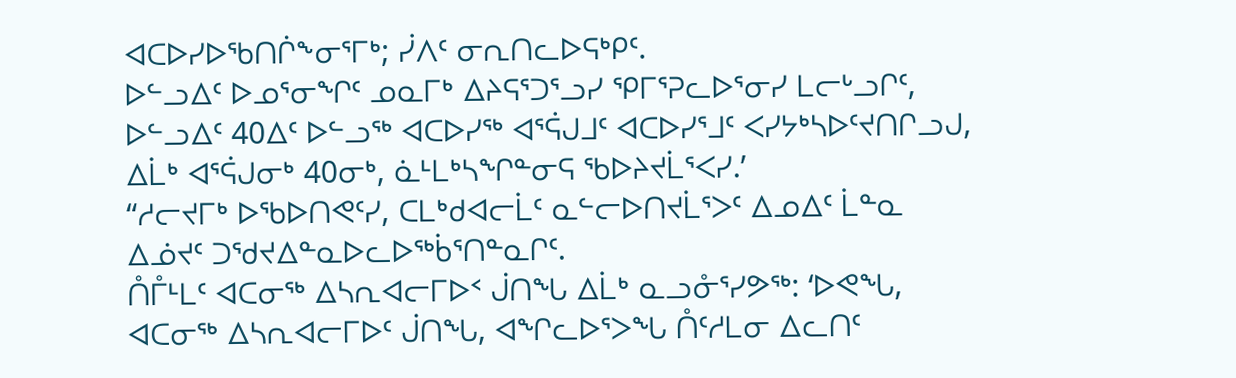ᐊᑕᐅᓯᐅᖃᑎᒌᖕᓂᕐᒥᒃ; ᓰᐱᑦ ᓂᕆᑎᓚᐅᕋᒃᑭᑦ.
ᐅᓪᓗᐃᑦ ᐅᓄᕐᓂᖏᑦ ᓄᓇᒥᒃ ᐃᔨᕋᕐᑐᕐᓗᓯ ᕿᒥᕐᕈᓚᐅᕐᓂᓯ ᒪᓕᒡᓗᒋᑦ, ᐅᓪᓗᐃᑦ 40ᐃᑦ ᐅᓪᓗᖅ ᐊᑕᐅᓯᖅ ᐊᕐᕌᒍᒧᑦ ᐊᑕᐅᓯᕐᒧᑦ ᐸᓯᔭᒃᓴᐅᑦᔪᑎᒋᓗᒍ, ᐃᒫᒃ ᐊᕐᕌᒍᓂᒃ 40ᓂᒃ, ᓈᒻᒪᒃᓴᖏᓐᓂᕋ ᖃᐅᔨᔪᒫᕐᐸᓯ.’
“ᓱᓕᔪᒥᒃ ᐅᖃᐅᑎᕙᑦᓯ, ᑕᒪᒃᑯᐊᓕᒫᑦ ᓇᓪᓕᐅᑎᔪᒫᕐᐳᑦ ᐃᓄᐃᑦ ᒫᓐᓇ ᐃᓅᔪᑦ ᑐᖁᔪᐃᓐᓇᐅᓚᐅᖅᑳᕐᑎᓐᓇᒋᑦ.
ᑍᒤᒻᒪᑦ ᐊᑕᓂᖅ ᐃᓴᕆᐊᓕᒥᐅᑉ ᒎᑎᖓ ᐃᒫᒃ ᓇᓗᓁᕐᓯᕗᖅ: ‘ᐅᕙᖓ, ᐊᑕᓂᖅ ᐃᓴᕆᐊᓕᒥᐅᑦ ᒎᑎᖓ, ᐊᖏᓚᐅᕐᐳᖓ ᑍᑦᓱᒪᓂ ᐃᓚᑎᑦ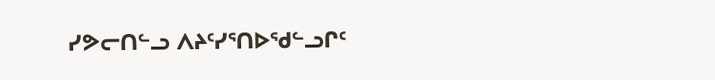ᓯᕗᓕᑎᓪᓗ ᐱᔨᑦᓯᕐᑎᐅᖁᓪᓗᒋᑦ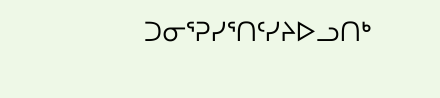ᑐᓂᕐᕈᓯᕐᑎᑦᓯᔨᐅᓗᑎᒃ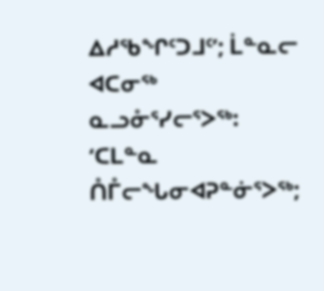ᐃᓱᖃᖏᑦᑐᒧᑦ’; ᒫᓐᓇᓕ ᐊᑕᓂᖅ ᓇᓗᓁᕐᓯᓕᕐᐳᖅ: ‘ᑕᒪᓐᓇ ᑍᒤᓕᖓᓂᐊᕈᓐᓃᕐᐳᖅ;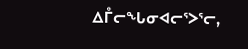ᐃᒤᓕᖓᓂᐊᓕᕐᐳᕐᓕ,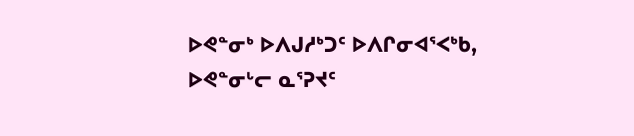ᐅᕙᓐᓂᒃ ᐅᐱᒍᓱᒃᑐᑦ ᐅᐱᒋᓂᐊᕐᐸᒃᑲ, ᐅᕙᓐᓂᒡᓕ ᓇᕐᕈᔪᑦ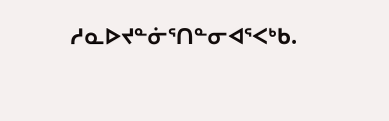ᓱᓇᐅᔪᓐᓃᕐᑎᓐᓂᐊᕐᐸᒃᑲ.